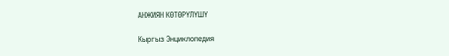АНЖИЯН КӨТӨРҮЛҮШҮ

Кыргыз Энциклопедия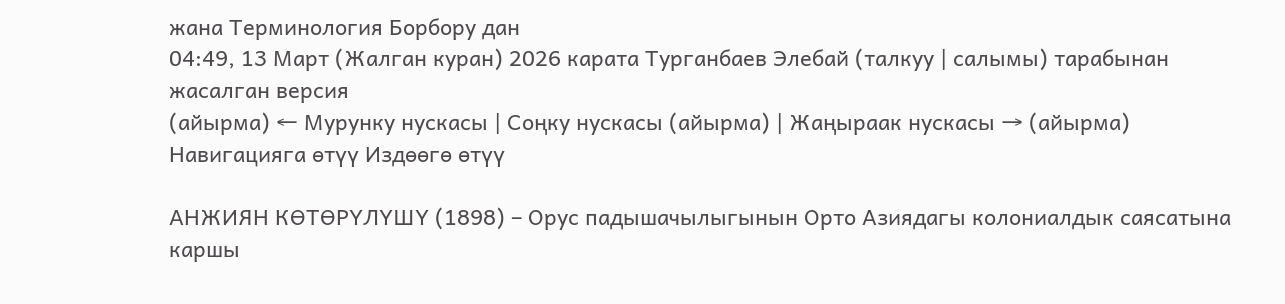жана Терминология Борбору дан
04:49, 13 Март (Жалган куран) 2026 карата Турганбаев Элебай (талкуу | салымы) тарабынан жасалган версия
(айырма) ← Мурунку нускасы | Соңку нускасы (айырма) | Жаңыраак нускасы → (айырма)
Навигацияга өтүү Издөөгө өтүү

АНЖИЯН КӨТӨРҮЛҮШҮ (1898) – Орус падышачылыгынын Орто Азиядагы колониалдык саясатына каршы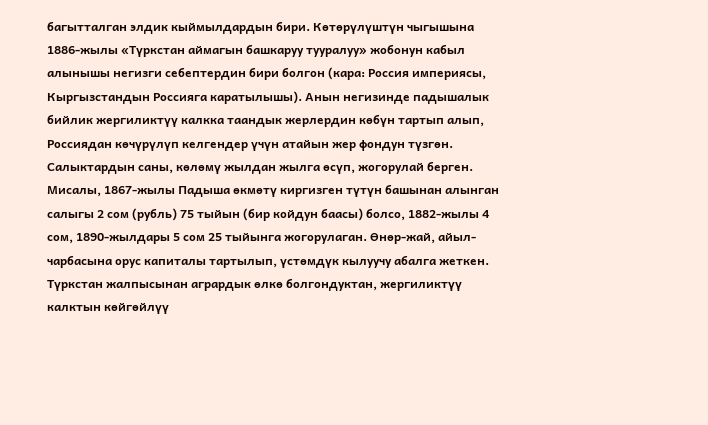багытталган элдик кыймылдардын бири. Көтөрүлүштүн чыгышына 1886-жылы «Түркстан аймагын башкаруу тууралуу» жобонун кабыл алынышы негизги себептердин бири болгон (кара: Россия империясы, Кыргызстандын Россияга каратылышы). Анын негизинде падышалык бийлик жергиликтүү калкка таандык жерлердин көбүн тартып алып, Россиядан көчүрүлүп келгендер үчүн атайын жер фондун түзгөн. Салыктардын саны, көлөмү жылдан жылга өсүп, жогорулай берген. Мисалы, 1867-жылы Падыша өкмөтү киргизген түтүн башынан алынган салыгы 2 сом (рубль) 75 тыйын (бир койдун баасы) болсо, 1882-жылы 4 сом, 1890-жылдары 5 сом 25 тыйынга жогорулаган. Өнөр-жай, айыл-чарбасына орус капиталы тартылып, үстөмдүк кылуучу абалга жеткен. Түркстан жалпысынан агрардык өлкө болгондуктан, жергиликтүү калктын көйгөйлүү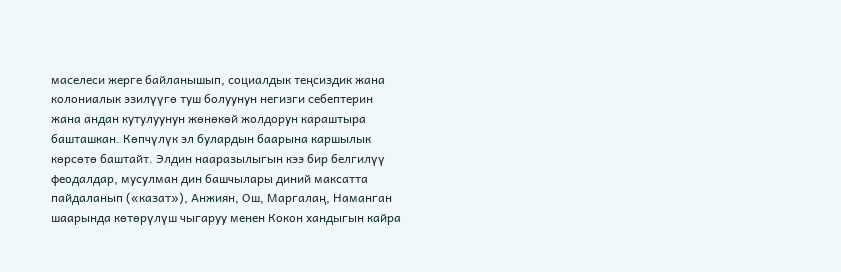маселеси жерге байланышып, социалдык теңсиздик жана колониалык эзилүүгө туш болуунун негизги себептерин жана андан кутулуунун жөнөкөй жолдорун караштыра башташкан. Көпчүлүк эл булардын баарына каршылык көрсөтө баштайт. Элдин нааразылыгын кээ бир белгилүү феодалдар, мусулман дин башчылары диний максатта пайдаланып («казат»), Анжиян, Ош, Маргалаң, Наманган шаарында көтөрүлүш чыгаруу менен Кокон хандыгын кайра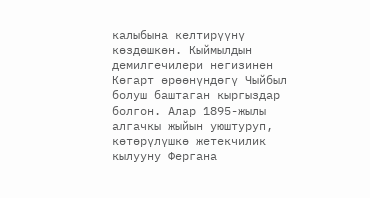калыбына келтирүүнү көздөшкөн. Кыймылдын демилгечилери негизинен Көгарт өрөөнүндөгү Чыйбыл болуш баштаган кыргыздар болгон. Алар 1895-жылы алгачкы жыйын уюштуруп, көтөрүлүшкө жетекчилик кылууну Фергана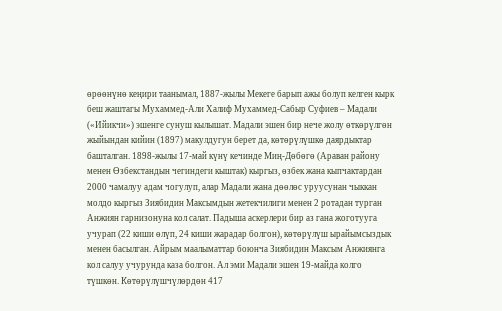өрөөнүнө кеңири таанымал, 1887-жылы Мекеге барып ажы болуп келген кырк беш жаштагы Мухаммед-Али Халиф Мухаммед-Сабыр Суфиев – Мадали («Ийикчи») эшенге сунуш кылышат. Мадали эшен бир нече жолу өткөрүлгөн жыйындан кийин (1897) макулдугун берет да, көтөрүлүшкө даярдыктар башталган. 1898-жылы 17-май күнү кечинде Миң-Дөбөгө (Араван району менен Өзбекстандын чегиндеги кыштак) кыргыз, өзбек жана кыпчактардан 2000 чамалуу адам чогулуп, алар Мадали жана дөөлөс уруусунан чыккан молдо кыргыз Зиябидин Максымдын жетекчилиги менен 2 ротадан турган Анжиян гарнизонуна кол салат. Падыша аскерлери бир аз гана жоготууга учурап (22 киши өлүп, 24 киши жарадар болгон), көтөрүлүш ырайымсыздык менен басылган. Айрым маалыматтар боюнча Зиябидин Максым Анжиянга кол салуу учурунда каза болгон. Ал эми Мадали эшен 19-майда колго түшкөн. Көтөрүлүшчүлөрдөн 417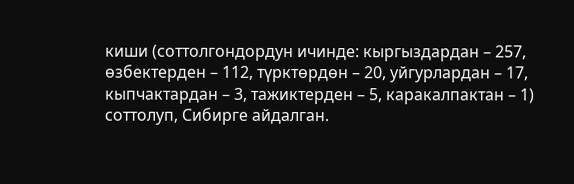киши (соттолгондордун ичинде: кыргыздардан – 257, өзбектерден – 112, түрктөрдөн – 20, уйгурлардан – 17, кыпчактардан – 3, тажиктерден – 5, каракалпактан – 1) соттолуп, Сибирге айдалган.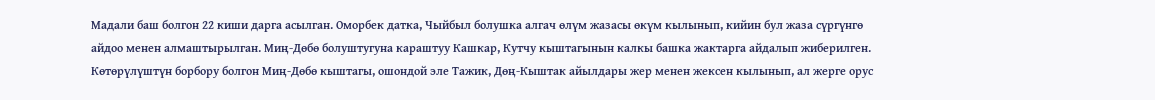Мадали баш болгон 22 киши дарга асылган. Оморбек датка, Чыйбыл болушка алгач өлүм жазасы өкүм кылынып, кийин бул жаза сүргүнгө айдоо менен алмаштырылган. Миң-Дөбө болуштугуна караштуу Кашкар, Кутчу кыштагынын калкы башка жактарга айдалып жиберилген. Көтөрүлүштүн борбору болгон Миң-Дөбө кыштагы, ошондой эле Тажик, Дөң-Кыштак айылдары жер менен жексен кылынып, ал жерге орус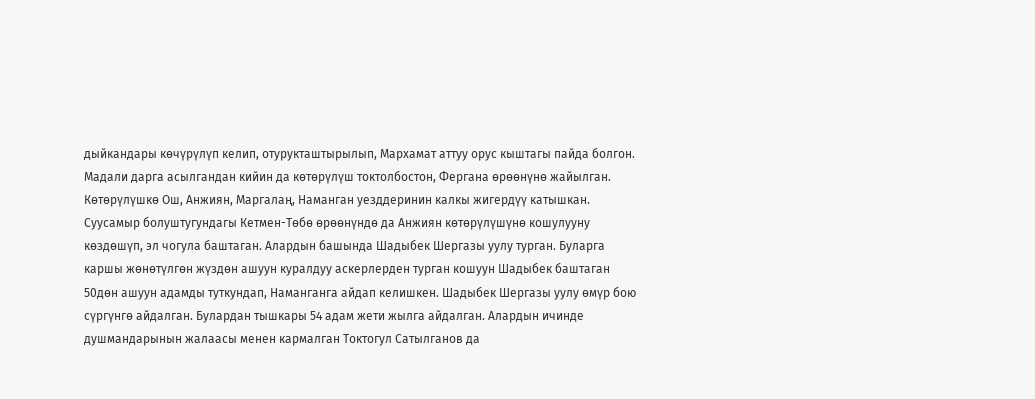дыйкандары көчүрүлүп келип, отурукташтырылып, Мархамат аттуу орус кыштагы пайда болгон. Мадали дарга асылгандан кийин да көтөрүлүш токтолбостон, Фергана өрөөнүнө жайылган. Көтөрүлүшкө Ош, Анжиян, Маргалаң, Наманган уезддеринин калкы жигердүү катышкан. Суусамыр болуштугундагы Кетмен-Төбө өрөөнүндө да Анжиян көтөрүлүшүнө кошулууну көздөшүп, эл чогула баштаган. Алардын башында Шадыбек Шергазы уулу турган. Буларга каршы жөнөтүлгөн жүздөн ашуун куралдуу аскерлерден турган кошуун Шадыбек баштаган 50дөн ашуун адамды туткундап, Наманганга айдап келишкен. Шадыбек Шергазы уулу өмүр бою сүргүнгө айдалган. Булардан тышкары 54 адам жети жылга айдалган. Алардын ичинде душмандарынын жалаасы менен кармалган Токтогул Сатылганов да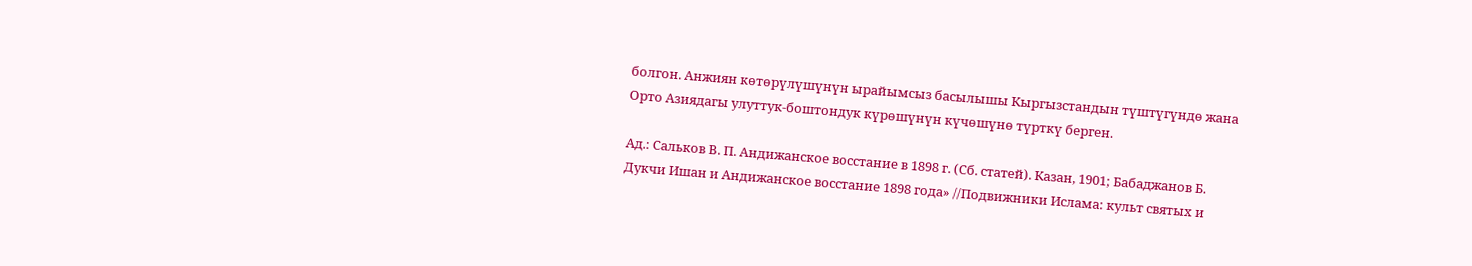болгон. Анжиян көтөрүлүшүнүн ырайымсыз басылышы Кыргызстандын түштүгүндө жана Орто Азиядагы улуттук-боштондук күрөшүнүн күчөшүнө түрткү берген.

Ад.: Сальков В. П. Андижанское восстание в 1898 г. (Сб. статей). Казан, 1901; Бабаджанов Б. Дукчи Ишан и Андижанское восстание 1898 года» //Подвижники Ислама: культ святых и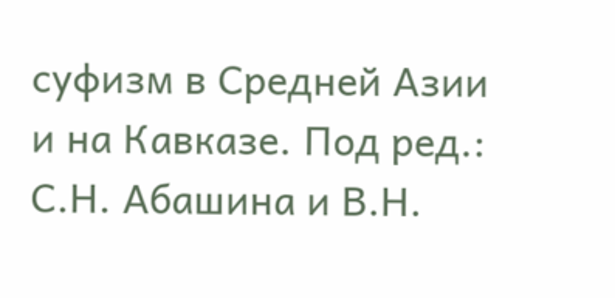суфизм в Средней Азии и на Кавказе. Под ред.: С.Н. Абашина и В.Н.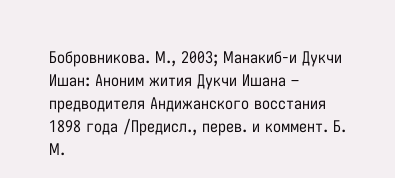Бобровникова. М., 2003; Манакиб-и Дукчи Ишан: Аноним жития Дукчи Ишана – предводителя Андижанского восстания 1898 года /Предисл., перев. и коммент. Б. М.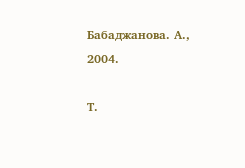Бабаджанова. А., 2004.

Т.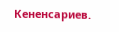Кененсариев.